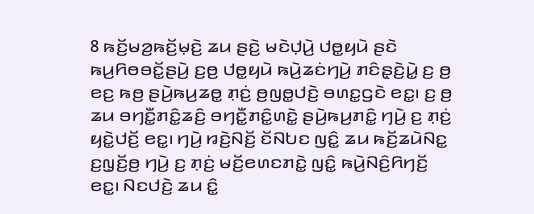8 ꤒꤢꤩ꤬ꤗꤤ꤬ꤒꤢꤩ꤬ꤗ꤫ꤢꤧ꤬ ꤘꤣ ꤔꤢꤧ꤬ ꤗꤢꤧꤓ꤫ꤣꤧ꤬ ꤓꤥ꤭ꤟꤣꤧ ꤔꤢꤧ ꤒꤣ꤬ꤖꤥꤋꤢꤩ꤭ꤔꤣꤧ꤬ ꤢ꤬ꤥ꤬ ꤓꤥ꤭ꤟꤣꤧ ꤒꤣꤧ꤬ꤘꤢꤦꤚꤣꤧ꤬ ꤊꤢꤨꤔ꤫ꤢꤧ꤬ꤣꤧ꤭ ꤢ꤬ ꤥ꤬ ꤕꤢ꤬ ꤒꤥ꤬ ꤔꤣꤧ꤬ꤒꤣ꤬ꤘꤥ꤭ ꤊ꤫ꤢꤦ꤬ ꤥ꤬ꤜꤥ꤭ꤓꤢꤧ꤬ ꤋꤛꤢ꤭ꤞꤢꤧ ꤕꤢ꤭꤯ ꤢ꤬ ꤥ꤬ ꤘꤣ ꤋꤚꤢꤪ꤭ꤊꤢꤨ꤭ꤘꤢꤨ꤬ ꤋꤚꤢꤪ꤭ꤊꤢꤨ꤭ꤛꤢꤧ꤭ ꤔꤣꤧ꤬ꤒꤣ꤬ꤊꤢꤨ꤭ ꤚꤣꤧ꤬ ꤢ꤬ ꤊ꤫ꤢꤦ꤬ ꤟꤢꤧ꤭ꤓꤢꤩ꤬ ꤕꤢ꤭꤯ ꤚꤣꤧ꤬ ꤙꤢꤧ꤬ꤡꤢꤩ꤬ ꤢꤩꤡꤝꤢ ꤜꤢꤨ꤭ ꤘꤣ ꤒꤢꤩ꤬ꤘꤣꤧꤡꤢ꤭ ꤢ꤬ꤜ꤫ꤢꤩ꤬ꤥ꤬ ꤚꤣꤧ꤬ ꤢ꤬ ꤊ꤫ꤢꤦ꤬ ꤗꤢꤩ꤬ꤕꤛꤢꤊꤢꤧ꤭ ꤜꤢꤨ꤭ ꤒꤣꤧ꤬ꤡꤢꤨ꤬ꤖꤚꤢꤩ꤬ ꤕꤢ꤭꤯ ꤡꤢꤓꤢꤧ꤬ ꤘꤣ ꤢꤨ꤭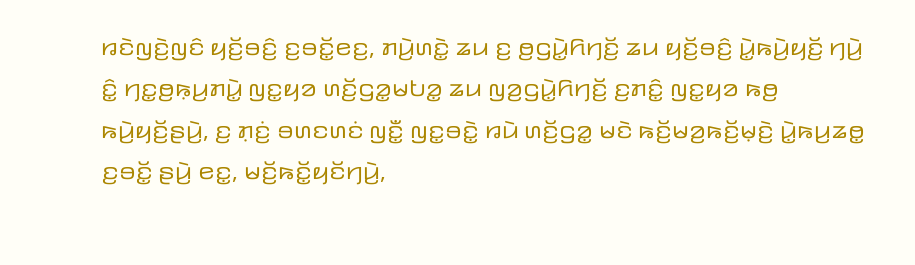ꤙꤢꤧꤜꤢꤧ꤬ꤜꤢꤨ ꤟꤢꤩ꤬ꤋꤢꤨ꤬ ꤢ꤬ꤋꤢꤩ꤭ꤕꤢ꤬, ꤊꤣꤧ꤬ꤛꤢꤧ꤭ ꤘꤣ ꤢ꤬ ꤥ꤬ꤞꤣꤧ꤭ꤖꤚꤢꤩ꤬ ꤘꤣ ꤟꤢꤩ꤬ꤋꤢꤨ꤬ ꤣꤧ꤭ꤒꤣꤧ꤬ꤟꤢꤩ꤬ ꤚꤣꤧ꤬ ꤢꤨ꤭ ꤚꤢ꤭ꤥ꤬ꤒ꤫ꤣ꤬ꤊꤣꤧ꤭ ꤜꤢ꤭ꤟꤤ ꤛꤢꤩ꤬ꤞꤤ꤭ꤗꤝꤤ꤭ ꤘꤣ ꤜꤤ꤬ꤞꤣꤧ꤭ꤖꤚꤢꤩ꤬ ꤢ꤬ꤊꤢꤨ꤭ ꤜꤢ꤭ꤟꤤ ꤒꤥ꤬ ꤒꤣꤧ꤬ꤟꤢꤩ꤬ꤔꤣꤧ꤬, ꤢ꤬ ꤊ꤫ꤢꤦ꤬ ꤋꤛꤢꤛꤢꤦ ꤜꤢꤪ꤭ ꤜꤢ꤭ꤋꤢꤧ꤭ ꤙꤣꤧ ꤛꤢꤩ꤬ꤞꤤ꤭ ꤗꤢꤧ ꤒꤢꤩ꤬ꤗꤤ꤬ꤒꤢꤩ꤬ꤗ꤫ꤢꤧ꤬ ꤣꤧ꤭ꤒꤣ꤬ꤘꤥ꤭ ꤢ꤬ꤋꤢꤩ꤭ ꤔꤣꤧ꤬ ꤕꤢ꤭, ꤗꤢꤩ꤬ꤒꤢꤩ꤭ꤟꤢꤩꤚꤣꤧ꤬,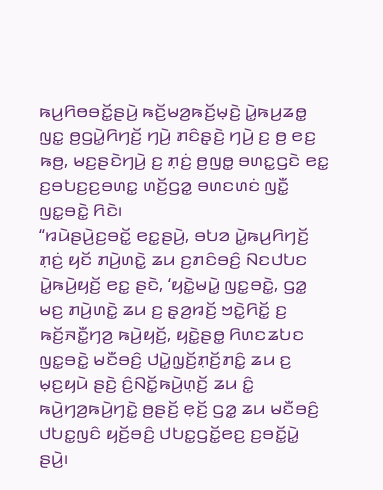ꤒꤣ꤬ꤖꤥꤋꤢꤩ꤭ꤔꤣꤧ꤬ ꤒꤢꤩ꤬ꤗꤤ꤬ꤒꤢꤩ꤬ꤗ꤫ꤢꤧ꤬ ꤣꤧ꤭ꤒꤣ꤬ꤘꤥ꤭ ꤜꤢ꤭ ꤥ꤬ꤞꤣꤧ꤭ꤖꤚꤢꤩ꤬ ꤚꤣꤧ꤬ ꤊꤢꤨꤔ꤫ꤢꤧ꤬ ꤚꤣꤧ꤬ ꤢ꤬ ꤥ꤬ ꤕꤢ꤬ ꤒꤥ꤬, ꤗꤢ꤬ꤔꤢꤧꤚꤣꤧ꤬ ꤢ꤬ ꤊ꤫ꤢꤦ꤬ ꤥ꤬ꤜꤥ꤭ ꤋꤛꤢ꤭ꤞꤢꤧ ꤕꤢ꤭ ꤢ꤬ꤋꤝꤢ꤬ꤢ꤬ꤋꤛꤢ꤭ ꤛꤢꤩ꤬ꤞꤤ꤭ ꤋꤛꤢꤛꤢꤦ ꤜꤢꤪ꤭ ꤜꤢ꤭ꤋꤢꤧ꤭ ꤖꤢꤧ꤯
“ꤙꤣꤧꤔꤣꤧ꤬ꤢ꤬ꤋꤢꤩ꤭ ꤕꤢ꤭ꤔꤣꤧ꤬, ꤋꤝꤤ ꤣꤧ꤭ꤒꤣ꤬ꤖꤚꤢꤩ꤬ ꤊ꤫ꤢꤦ꤬ ꤟꤢꤩ ꤊꤣꤧ꤬ꤛꤢꤧ꤭ ꤘꤣ ꤢ꤬ꤊꤢꤨꤋꤢꤨ꤬ ꤡꤢꤓꤝꤢ ꤣꤧ꤭ꤒꤣꤧ꤬ꤟꤢꤩ꤬ ꤕꤢ꤭ ꤔꤢꤧ, ‘ꤟꤢꤧ꤭ꤗꤣꤧ꤭ ꤜꤢ꤭ꤋꤢꤧ꤭, ꤞꤤ꤭ ꤗꤢ꤬ ꤊꤣꤧ꤬ꤛꤢꤧ꤭ ꤘꤣ ꤢ꤬ ꤔ꤫ꤤ꤬ꤙꤢꤩ꤬ ꤠꤢꤧ꤭ꤖꤢꤩ꤭ ꤢ꤬ ꤒꤢꤩ꤬ꤏꤢꤪ꤭ꤚꤤ꤬ ꤒꤣꤧ꤬ꤟꤢꤩ꤬, ꤟꤢꤧ꤭ꤔꤥ꤭ ꤖꤛꤢꤘꤝꤢ ꤜꤢ꤭ꤋꤢꤧ꤭ ꤗꤢꤪꤋꤢꤨ꤬ ꤓꤣꤧ꤭ꤜ꤫ꤢꤩ꤬ꤊ꤫ꤢꤩ꤬ꤊꤢꤨ꤭ ꤘꤣ ꤢ꤬ ꤗ꤫ꤢ꤬ꤟꤣꤧ ꤔꤢꤧ꤬ ꤢꤨ꤬ꤡꤢꤩ꤭ꤒꤣꤧ꤬ꤛ꤫ꤢꤩ꤬ ꤘꤣ ꤢꤨ꤭ ꤒꤣꤧ꤬ꤚꤤ꤬ꤒꤣꤧ꤬ꤚꤢꤧ꤭ ꤥ꤬ꤔꤢꤩ꤬ ꤕ꤫ꤢꤩ꤬ ꤞꤤ꤭ ꤘꤣ ꤗꤢꤪꤋꤢꤨ꤬ ꤓꤝꤢ꤭ꤜꤢꤨ ꤟꤢꤩ꤬ꤋꤢꤨ꤬ ꤓꤝꤢ꤭ꤞꤢꤩ꤭ꤕꤢ꤬ ꤢ꤬ꤋꤢꤩ꤭ꤣꤧ꤭ ꤔꤣꤧ꤬꤯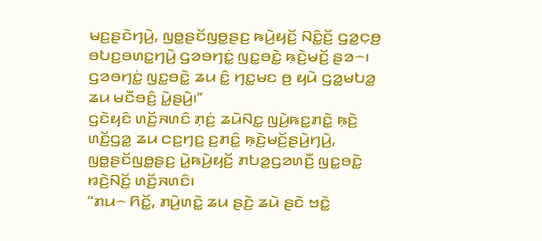ꤗꤢ꤬ꤔꤢꤧꤚꤣꤧ꤬, ꤜꤥ꤭ꤔꤢꤩꤜꤥ꤭ꤔꤢ꤬ ꤒꤣꤧ꤬ꤟꤢꤩ꤬ ꤡꤢꤨ꤭ꤢꤩ꤬ ꤞꤤ꤭ꤍ꤫ꤥ꤬ ꤋꤝꤢ꤬ꤋꤛꤢ꤭ꤚꤣꤧ꤬ ꤞꤤꤋꤚꤢꤦ꤭ ꤜꤢ꤭ꤋꤢꤧ꤭ ꤒ꤫ꤢꤧ꤬ꤗꤢꤩ꤬ ꤔꤤ꤮꤯ ꤞꤤꤋꤚꤢꤦ꤭ ꤜꤢ꤭ꤋꤢꤧ꤭ ꤘꤣ ꤢꤨ꤭ ꤚꤢ꤭ꤗꤢ ꤥ꤬ ꤟꤣꤧ ꤞꤤ꤭ꤗꤝꤤ꤭ ꤘꤣ ꤗꤢꤪꤋꤢꤨ꤬ ꤣꤧ꤭ꤔꤣꤧ꤬꤯”
ꤞꤢꤧꤟꤢꤨ ꤛꤢꤩ꤬ꤏꤛꤢꤨ ꤊ꤫ꤢꤦ꤬ ꤘꤣꤧꤡꤢ꤭ ꤜꤣꤧ꤬ꤒꤢ꤭ꤊꤢꤧ꤭ ꤒ꤫ꤢꤧ꤬ ꤛꤢꤩ꤬ꤞꤤ꤭ ꤘꤣ ꤍꤢ꤬ꤚꤢ꤬ ꤢ꤬ꤊꤢꤨ꤭ ꤒ꤫ꤢꤧ꤬ꤗꤢꤩ꤬ꤔꤣꤧ꤬ꤚꤣꤧ꤬, ꤜꤥ꤭ꤔꤢꤩꤜꤥ꤭ꤔꤢ꤬ ꤣꤧ꤭ꤒꤣꤧ꤬ꤟꤢꤩ꤬ ꤊꤝꤤ꤭ꤞꤤꤛꤢꤪ꤬ ꤜꤢ꤭ꤋꤢꤧ꤭ ꤙꤢꤧ꤬ꤡꤢꤩ꤬ ꤛꤢꤩ꤬ꤏꤛꤢꤨ꤯
“ꤊꤣ꤮ ꤖꤢꤩ꤭, ꤊꤣꤧ꤬ꤛꤢꤧ꤭ ꤘꤣ ꤔꤢꤧ꤬ ꤘꤣꤧ ꤔꤢꤧ ꤠꤢꤧ꤭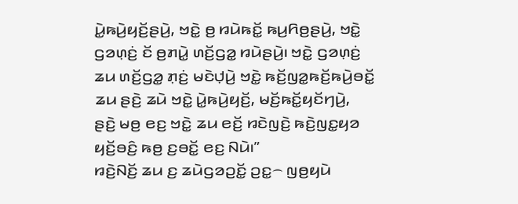ꤣꤧ꤭ꤒꤣꤧ꤬ꤟꤢꤩ꤬ꤔꤣꤧ꤬, ꤠꤢꤧ꤭ ꤥ꤬ ꤙꤣꤧꤒꤢꤩ꤭ ꤒꤣ꤬ꤖꤥ꤬ꤔꤣꤧ꤬, ꤠꤢꤧ꤭ ꤞꤤꤛ꤫ꤢꤦ꤬ ꤢꤩ ꤥ꤬ꤊꤣꤧ꤭ ꤛꤢꤩ꤬ꤞꤤ꤭ ꤙꤣꤧꤔꤣꤧ꤬꤯ ꤠꤢꤧ꤭ ꤞꤤꤛ꤫ꤢꤦ꤬ ꤘꤣ ꤛꤢꤩ꤬ꤞꤤ꤭ ꤊ꤫ꤢꤦ꤬ ꤗꤢꤧꤓ꤫ꤣꤧ꤬ ꤠꤢꤧ꤭ ꤒꤢꤩ꤬ꤜꤤ꤭ꤒꤢꤩ꤬ꤒꤣꤧ꤬ꤋꤢꤩ꤭ ꤘꤣ ꤔꤢꤧ꤬ ꤘꤣꤧ ꤠꤢꤧ꤭ ꤣꤧ꤭ꤒꤣꤧ꤬ꤟꤢꤩ꤬, ꤗꤢꤩ꤬ꤒꤢꤩ꤭ꤟꤢꤩꤚꤣꤧ꤬, ꤔꤢꤧ꤬ ꤗꤥ꤬ ꤕꤢ꤬ ꤠꤢꤧ꤭ ꤘꤣ ꤕꤢꤩ꤬ ꤙꤢꤧꤜꤢꤧ꤬ ꤒꤢꤧ꤬ꤜꤢ꤭ꤟꤤ ꤟꤢꤩ꤬ꤋꤢꤨ꤬ ꤒꤥ꤬ ꤢ꤬ꤋꤢꤩ꤭ ꤕꤢ꤬ ꤡꤣꤧ꤯”
ꤙꤢꤧ꤬ꤡꤢꤩ꤬ ꤘꤣ ꤢ꤬ ꤘꤣꤧꤞꤤꤑꤢꤩ꤭ ꤑꤢ꤭꤮ ꤜꤥ꤬ꤟꤣꤧ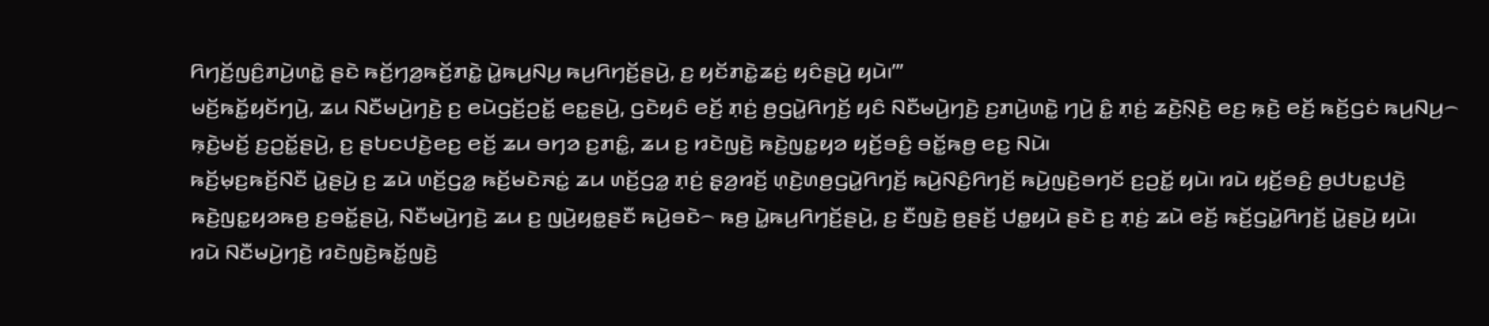ꤖꤚꤢꤩ꤬ꤜꤢꤨ꤬ꤊꤣꤧ꤬ꤛꤢꤧ꤭ ꤔꤢꤧ ꤒꤢꤩ꤬ꤚꤤ꤬ꤒꤢꤩ꤬ꤊꤢꤧ꤭ ꤣꤧ꤭ꤒꤣ꤬ꤡꤣ꤬ ꤒꤣ꤬ꤖꤚꤢꤩ꤬ꤔꤣꤧ꤬, ꤢ꤬ ꤟꤢꤩꤊꤢꤧ꤭ꤘꤢꤦ꤬ ꤟꤢꤨꤔꤣꤧ꤬ ꤟꤣꤧ꤯’”
ꤗꤢꤩ꤬ꤒꤢꤩ꤭ꤟꤢꤩꤚꤣꤧ꤬, ꤘꤣ ꤡꤢꤪꤗꤣꤧ꤬ꤚꤢꤧ꤬ ꤢ꤬ ꤕꤣꤧꤞꤢꤩ꤬ꤑꤢꤩ꤭ ꤕꤢ꤭ꤔꤣꤧ꤬, ꤞꤢꤧꤟꤢꤨ ꤕꤢꤩ꤬ ꤊ꤫ꤢꤦ꤬ ꤥ꤬ꤞꤣꤧ꤭ꤖꤚꤢꤩ꤬ ꤟꤢꤨ ꤡꤢꤪꤗꤣꤧ꤬ꤚꤢꤧ꤬ ꤢ꤬ꤊꤣꤧ꤬ꤛꤢꤧ꤭ ꤚꤣꤧ꤬ ꤢꤨ꤭ ꤊ꤫ꤢꤦ꤬ ꤘꤢꤧ꤬ꤡ꤫ꤢꤧ꤬ ꤕꤢ꤬ ꤒ꤫ꤢꤧ꤬ ꤕꤢꤩ꤬ ꤒꤢꤩ꤬ꤞꤢꤦ ꤒꤣ꤬ꤡꤣ꤬꤮ ꤒ꤫ꤢꤧ꤬ꤗꤢꤩ꤬ ꤢ꤬ꤑꤢꤩ꤭ꤔꤣꤧ꤬, ꤢ꤬ ꤔꤝꤢꤓꤢꤧ꤬ꤕꤢ꤬ ꤕꤢꤩ꤬ ꤘꤣ ꤋꤚꤤ ꤢ꤬ꤊꤢꤨ꤭, ꤘꤣ ꤢ꤬ ꤙꤢꤧꤜꤢꤧ꤬ ꤒꤢꤧ꤬ꤜꤢ꤭ꤟꤤ ꤟꤢꤩ꤬ꤋꤢꤨ꤬ ꤋꤢꤩ꤭ꤒꤥ꤬ ꤕꤢ꤬ ꤡꤣꤧ꤯
ꤒꤢꤩ꤬ꤗ꤫ꤢ꤬ꤒꤢꤩ꤬ꤡꤢꤪ ꤣꤧ꤭ꤔꤣꤧ꤬ ꤢ꤬ ꤘꤣꤧ ꤛꤢꤩ꤬ꤞꤤ꤭ ꤒꤢꤩ꤬ꤗꤢꤧꤏꤢꤦ꤭ ꤘꤣ ꤛꤢꤩ꤬ꤞꤤ꤭ ꤊ꤫ꤢꤦ꤬ ꤔ꤫ꤤ꤬ꤙꤢꤩ꤬ ꤛ꤫ꤢꤧ꤬ꤛꤥ꤬ꤞꤣꤧ꤭ꤖꤚꤢꤩ꤬ ꤒꤣꤧ꤬ꤡꤢꤨ꤬ꤖꤚꤢꤩ꤬ ꤒꤣꤧ꤬ꤜꤢꤧ꤬ꤋꤚꤢꤩ ꤢ꤬ꤑꤢꤩ꤭ ꤟꤣꤧ꤯ ꤙꤣꤧ ꤟꤢꤩ꤬ꤋꤢꤨ꤬ ꤥ꤬ꤓꤝꤢ꤭ꤓꤢꤧ꤬ ꤒꤢꤧ꤬ꤜꤢ꤭ꤟꤤꤒꤥ꤬ ꤢ꤬ꤋꤢꤩ꤭ꤔꤣꤧ꤬, ꤡꤢꤪꤗꤣꤧ꤬ꤚꤢꤧ꤬ ꤘꤣ ꤢ꤬ ꤜꤣꤧ꤬ꤟꤥ꤭ꤔꤢꤪ ꤒꤣꤧ꤬ꤋꤢꤧ꤮ ꤒꤥ꤬ ꤣꤧ꤭ꤒꤣ꤬ꤖꤚꤢꤩ꤬ꤔꤣꤧ꤬, ꤢ꤬ ꤢꤪꤜꤢꤧ꤬ ꤥ꤬ꤔꤢꤩ꤬ ꤓꤥ꤭ꤟꤣꤧ ꤔꤢꤧ ꤢ꤬ ꤊ꤫ꤢꤦ꤬ ꤘꤣꤧ ꤕꤢꤩ꤬ ꤒꤢꤩ꤬ꤞꤣꤧ꤭ꤖꤚꤢꤩ꤬ ꤣꤧ꤭ꤔꤣꤧ꤬ ꤟꤣꤧ꤯
ꤙꤣꤧ ꤡꤢꤪꤗꤣꤧ꤬ꤚꤢꤧ꤬ ꤙꤢꤧꤜꤢꤧ꤬ꤒꤢꤩ꤭ꤜꤢꤧ꤬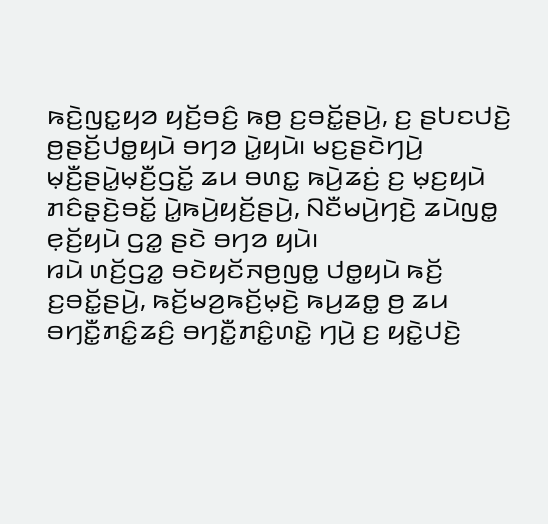ꤒꤢꤧ꤬ꤜꤢ꤭ꤟꤤ ꤟꤢꤩ꤬ꤋꤢꤨ꤬ ꤒꤥ꤬ ꤢ꤬ꤋꤢꤩ꤭ꤔꤣꤧ꤬, ꤢ꤬ ꤔꤝꤢꤓꤢꤧ꤬ ꤥ꤬ꤔꤢꤩ꤬ꤓꤥ꤭ꤟꤣꤧ ꤋꤚꤤ ꤣꤧ꤭ꤟꤣꤧ꤯ ꤗꤢ꤬ꤔꤢꤧꤚꤣꤧ꤬ ꤗ꤫ꤢꤪ꤬ꤔꤣꤧ꤭ꤗ꤫ꤢꤪ꤬ꤞꤢꤩ꤭ ꤘꤣ ꤋꤛꤢ꤭ ꤒꤣꤧ꤬ꤘꤢꤦ꤬ ꤢ꤬ ꤗ꤫ꤢ꤬ꤟꤣꤧ ꤊꤢꤨꤔ꤫ꤢꤧ꤬ꤋꤢꤩ꤭ ꤣꤧ꤭ꤒꤣꤧ꤬ꤟꤢꤩ꤬ꤔꤣꤧ꤬, ꤡꤢꤪꤗꤣꤧ꤬ꤚꤢꤧ꤬ ꤘꤣꤧꤜꤥ꤭ ꤕ꤫ꤢꤩ꤬ꤟꤣꤧ ꤞꤤ꤭ ꤔꤢꤧ ꤋꤚꤤ ꤟꤣꤧ꤯
ꤙꤣꤧ ꤛꤢꤩ꤬ꤞꤤ꤭ ꤋꤢꤧꤟꤢꤩꤏꤥ꤬ꤜꤥ꤭ ꤓꤥ꤭ꤟꤣꤧ ꤒꤢꤩ꤬ ꤢ꤬ꤋꤢꤩ꤭ꤔꤣꤧ꤬, ꤒꤢꤩ꤬ꤗꤤ꤬ꤒꤢꤩ꤬ꤗ꤫ꤢꤧ꤬ ꤒꤣ꤬ꤘꤥ꤭ ꤥ꤬ ꤘꤣ ꤋꤚꤢꤪ꤭ꤊꤢꤨ꤭ꤘꤢꤨ꤬ ꤋꤚꤢꤪ꤭ꤊꤢꤨ꤭ꤛꤢꤧ꤭ ꤚꤣꤧ꤬ ꤢ꤬ ꤟꤢꤧ꤭ꤓꤢꤧ꤬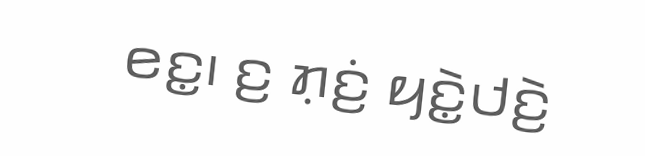ꤕꤢ꤭꤯ ꤢ꤬ ꤊ꤫ꤢꤦ꤬ ꤟꤢꤧ꤭ꤓꤢꤧ꤬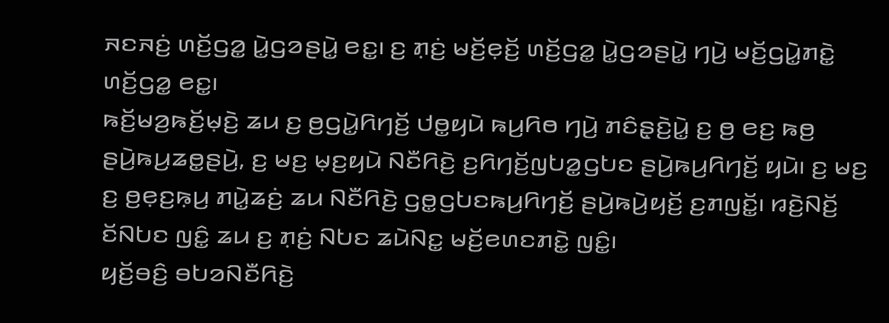ꤏꤢꤏꤢꤦ꤬ ꤛꤢꤩ꤬ꤞꤤ꤭ ꤣꤧ꤭ꤞꤤꤔꤣꤧ꤭ ꤕꤢ꤭꤯ ꤢ꤬ ꤊ꤫ꤢꤦ꤬ ꤗꤢꤩ꤬ꤕ꤫ꤢꤩ꤬ ꤛꤢꤩ꤬ꤞꤤ꤭ ꤣꤧ꤭ꤞꤤꤔꤣꤧ꤭ ꤚꤣꤧ꤬ ꤗꤢꤩ꤬ꤞꤣꤧ꤭ꤊꤢꤧ꤭ ꤛꤢꤩ꤬ꤞꤤ꤭ ꤕꤢ꤭꤯
ꤒꤢꤩ꤬ꤗꤤ꤬ꤒꤢꤩ꤬ꤗ꤫ꤢꤧ꤬ ꤘꤣ ꤢ꤬ ꤥ꤬ꤞꤣꤧ꤭ꤖꤚꤢꤩ꤬ ꤓꤥ꤭ꤟꤣꤧ ꤒꤣ꤬ꤖꤥ ꤚꤣꤧ꤬ ꤊꤢꤨꤔ꤫ꤢꤧ꤬ꤣꤧ꤭ ꤢ꤬ ꤥ꤬ ꤕꤢ꤬ ꤒꤥ꤬ ꤔꤣꤧ꤬ꤒꤣ꤬ꤘꤥ꤭ꤔꤣꤧ꤬, ꤢ꤬ ꤗꤢ꤬ ꤗ꤫ꤢ꤬ꤟꤣꤧ ꤡꤢꤪꤖꤢꤧ꤬ ꤢ꤬ꤖꤚꤢꤩ꤬ꤜꤝꤤ꤭ꤞꤝꤢ ꤔꤣꤧ꤬ꤒꤣ꤬ꤖꤚꤢꤩ꤬ ꤟꤣꤧ꤯ ꤢ꤬ ꤗꤢ꤬ ꤢ꤬ ꤥ꤬ꤕ꤫ꤢ꤬ꤒ꤫ꤣ꤬ ꤊꤣꤧ꤭ꤘꤢꤦ꤬ ꤘꤣ ꤡꤢꤪꤖꤢꤧ꤬ ꤞꤥ꤭ꤞꤝꤢꤒꤣ꤬ꤖꤚꤢꤩ꤬ ꤔꤣꤧ꤬ꤒꤣꤧ꤬ꤟꤢꤩ꤬ ꤢ꤬ꤊꤜꤢꤩ꤭꤯ ꤙꤢꤧ꤬ꤡꤢꤩ꤬ ꤢꤩꤡꤝꤢ ꤜꤢꤨ꤭ ꤘꤣ ꤢ꤬ ꤊ꤫ꤢꤦ꤬ ꤡꤝꤢ ꤘꤣꤧꤡꤢ꤭ ꤗꤢꤩ꤬ꤕꤛꤢꤊꤢꤧ꤭ ꤜꤢꤨ꤭꤯
ꤟꤢꤩ꤬ꤋꤢꤨ꤬ ꤋꤝꤤꤡꤢꤪꤖꤢꤧ꤬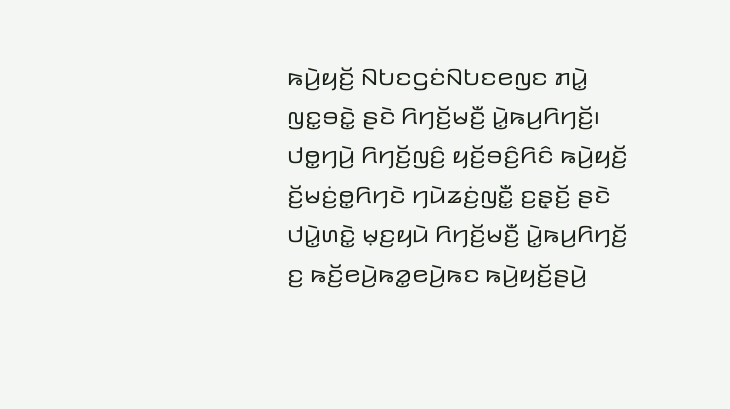ꤒꤣꤧ꤬ꤟꤢꤩ꤬ ꤡꤝꤢꤞꤢꤦꤡꤝꤢꤕꤜꤢ ꤊꤣꤧ꤭ ꤜꤢ꤭ꤋꤢꤧ꤭ ꤔꤢꤧ ꤖꤚꤢꤩ꤬ꤗꤢꤪ꤬ ꤣꤧ꤭ꤒꤣ꤬ꤖꤚꤢꤩ꤬꤯ ꤓꤥ꤭ꤚꤣꤧ꤬ ꤖꤚꤢꤩ꤬ꤜꤢꤨ꤬ ꤟꤢꤩ꤬ꤋꤢꤨ꤬ꤖꤢꤨ ꤒꤣꤧ꤬ꤟꤢꤩ꤬ ꤢꤩ꤬ꤗꤢꤦ꤬ꤥ꤭ꤖꤚꤢꤧ ꤚꤣꤧꤘꤢꤦ꤬ꤜꤢꤪ꤭ ꤢ꤬ꤔ꤫ꤢꤩ꤬ ꤔꤢꤧ ꤓꤣꤧ꤭ꤛꤢꤧ꤭ ꤗ꤫ꤢ꤬ꤟꤣꤧ ꤖꤚꤢꤩ꤬ꤗꤢꤪ꤬ ꤣꤧ꤭ꤒꤣ꤬ꤖꤚꤢꤩ꤬ ꤢ꤬ ꤒꤢꤩ꤬ꤕꤣꤧ꤬ꤒꤤ꤭ꤕꤣꤧ꤬ꤒꤢ ꤒꤣꤧ꤬ꤟꤢꤩ꤬ꤔꤣꤧ꤬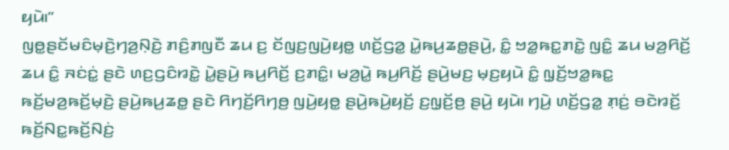ꤟꤣꤧ꤯”
ꤜꤥ꤭ꤔꤢꤩꤗꤢꤨꤗ꤫ꤢꤧ꤬ꤚꤤ꤬ꤡ꤫ꤢꤧ꤬ ꤊꤢꤨ꤬ꤊꤜꤢꤪ ꤘꤣ ꤢ꤬ ꤢꤩꤜꤢ꤬ꤜꤣꤧ꤬ꤟꤥ꤭ ꤛꤢꤩ꤬ꤞꤤ꤭ ꤣꤧ꤭ꤒꤣ꤬ꤘꤥ꤭ꤔꤣꤧ꤬, ꤢꤨ꤭ ꤠꤤ꤭ꤒꤢ꤭ꤊꤢꤧ꤭ ꤜꤢꤨ꤭ ꤘꤣ ꤗꤤ꤬ꤖꤢꤩ꤬ ꤘꤣ ꤢꤨ꤭ ꤏꤢꤦꤢꤦ꤭ ꤔꤢꤧ ꤛꤢ꤬ꤞꤢꤨꤙꤢꤧ꤭ ꤣꤧ꤭ꤔꤣꤧ꤬ ꤒꤣ꤬ꤖꤢꤩ꤬ ꤢ꤬ꤊꤢꤨ꤭꤯ ꤗꤤ꤬ꤣꤧ꤭ ꤒꤣ꤬ꤖꤢꤩ꤬ ꤔꤣꤧ꤬ꤗꤢ꤬ ꤗ꤫ꤢ꤬ꤟꤣꤧ ꤢꤨ꤭ ꤜ꤫ꤢꤩ꤬ꤠꤤ꤭ꤒꤢ꤭ ꤒꤢꤩ꤬ꤗꤤ꤬ꤒꤢꤩ꤬ꤗ꤫ꤢꤧ꤬ ꤔꤣꤧ꤬ꤒꤣ꤬ꤘꤥ꤭ ꤔꤢꤧ ꤖꤚꤢꤩ꤬ꤖꤚꤥ꤬ ꤜꤣꤧ꤬ꤟꤥ꤭ ꤔꤣꤧ꤬ꤒꤣꤧ꤬ꤟꤢꤩ꤬ ꤢ꤬ꤜ꤫ꤢꤩ꤬ꤥ꤬ ꤔꤣꤧ꤬ ꤟꤣꤧ꤯ ꤚꤣꤧ꤬ ꤛꤢꤩ꤬ꤞꤤ꤭ ꤊ꤫ꤢꤦ꤬ ꤋꤢꤧꤙꤢꤩ꤬ ꤒꤢꤩ꤬ꤡꤢ꤭ꤒꤢꤩ꤬ꤡꤢꤦ꤬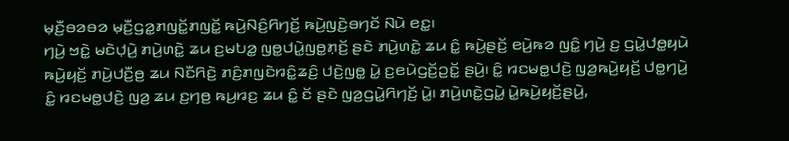ꤗ꤫ꤢꤪ꤬ꤋꤤꤋꤤ ꤗ꤫ꤢꤪ꤬ꤞꤤ꤭ꤊꤜꤢꤩ꤭ꤊꤜꤢꤩ꤭ ꤒꤣꤧ꤬ꤡꤢꤨ꤬ꤖꤚꤢꤩ꤬ ꤒꤣꤧ꤬ꤜꤢꤧ꤬ꤋꤚꤢꤩ ꤡꤣꤧ ꤕꤢ꤭꤯
ꤚꤣꤧ꤬ ꤠꤢꤧ꤭ ꤗꤢꤧꤓ꤫ꤣꤧ꤬ ꤊꤣꤧ꤬ꤛꤢꤧ꤭ ꤘꤣ ꤢ꤬ꤗꤝꤤ꤭ ꤜꤥ꤭ꤓꤣꤧ꤭ꤜꤥ꤭ꤊ꤫ꤢꤩ꤬ ꤔꤢꤧ ꤊꤣꤧ꤬ꤛꤢꤧ꤭ ꤘꤣ ꤢꤨ꤭ ꤒꤣꤧ꤬ꤔꤢꤩ꤬ ꤕꤣꤧ꤬ꤒꤤ ꤜꤢꤨ꤭ ꤚꤣꤧ꤬ ꤢ꤬ ꤞꤣꤧ꤭ꤓꤥ꤭ꤟꤣꤧ ꤒꤣꤧ꤬ꤟꤢꤩ꤬ ꤊꤣꤧ꤬ꤓꤢꤪ꤬ꤥ꤬ ꤘꤣ ꤡꤢꤪꤖꤢꤧ꤬ ꤊꤢꤨ꤬ꤊꤜꤢꤧꤙꤢꤨ꤭ꤘꤢꤨ꤬ ꤓꤢꤧ꤬ꤜꤥ꤭ ꤣꤧ꤭ ꤢ꤬ꤕꤣꤧꤞꤢꤩ꤬ꤑꤢꤩ꤭ ꤔꤣꤧ꤬꤯ ꤢꤨ꤭ ꤙꤢꤗꤥ꤭ꤓꤢꤧ꤬ ꤜꤤ꤬ꤒꤣꤧ꤬ꤟꤢꤩ꤬ ꤓꤥ꤭ꤚꤣꤧ꤬ ꤢꤨ꤭ ꤙꤢꤗꤥ꤭ꤓꤢꤧ꤬ ꤜꤤ꤬ ꤘꤣ ꤢ꤬ꤚꤥ꤬ ꤒꤣ꤬ꤙꤢ꤬ ꤘꤣ ꤢꤨ꤭ ꤢꤩ ꤔꤢꤧ ꤜꤤ꤬ꤞꤣꤧ꤭ꤖꤚꤢꤩ꤬ ꤣꤧ꤭꤯ ꤊꤣꤧ꤬ꤛꤢꤧ꤭ꤞꤣꤧ꤭ ꤣꤧ꤭ꤒꤣꤧ꤬ꤟꤢꤩ꤬ꤔꤣꤧ꤬,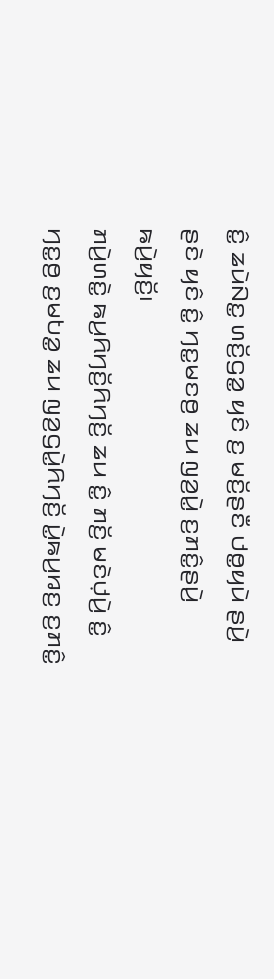ꤢꤨ꤭ ꤘꤣꤧꤡꤢ꤭ ꤛꤢꤩ꤬ꤞꤤ꤭ ꤟꤢꤨ ꤢ꤬ ꤗꤢꤩ꤬ꤔꤢꤪ ꤓꤥ꤭ꤟꤣꤧ ꤔꤣꤧ꤬ ꤔꤢꤧ ꤟꤢꤨ ꤢꤨ꤭ ꤚꤢ꤭ꤗꤢꤥ꤬ ꤘꤣ ꤜꤤ꤬ꤣꤧ꤭ ꤢ꤬ꤊꤢꤨ꤭ꤔꤣꤧ꤬ ꤒꤣꤧ꤬ꤟꤢꤩ꤬꤯
ꤊꤣꤧ꤬ꤛꤢꤧ꤭ ꤒꤣ꤬ꤖꤚꤢꤩ꤬ꤖꤚꤢꤩ꤬ ꤘꤣ ꤢꤨ꤭ ꤊꤢꤩ꤬ ꤗꤢꤧꤓ꤫ꤣꤧ꤬ ꤢꤨ꤭ ꤚꤢ꤭ꤥ꤬ ꤢ꤬ꤗꤝꤤ꤭ ꤘꤣ ꤜꤤ꤬ꤞꤣꤧ꤭ꤖꤚꤢꤩ꤬ ꤣꤧ꤭ꤒꤣ꤬ꤙꤢ꤬ ꤢ꤬ꤊꤢꤨ꤭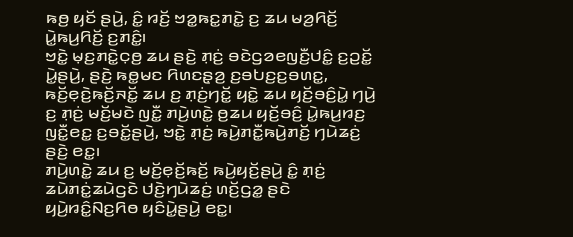ꤒꤥ꤬ ꤟꤢꤩ ꤔꤣꤧ꤬, ꤢꤨ꤭ ꤙꤢꤩ꤬ ꤠꤤ꤭ꤒꤢ꤭ꤊꤢꤧ꤭ ꤢ꤬ ꤘꤣ ꤗꤤ꤬ꤖꤢꤩ꤬ ꤣꤧ꤭ꤒꤣ꤬ꤖꤢꤩ꤬ ꤢ꤬ꤊꤢꤨ꤭꤯
ꤠꤢꤧ꤭ ꤗ꤫ꤢ꤬ꤊꤢꤧ꤭ꤍ꤫ꤥ꤬ ꤘꤣ ꤔꤢꤧ꤬ ꤊ꤫ꤢꤦ꤬ ꤋꤢꤧꤞꤤꤕꤜꤢꤪ꤬ꤓꤢꤨ꤭ ꤢ꤬ꤑꤢꤩ꤭ ꤣꤧ꤭ꤔꤣꤧ꤬, ꤔꤢꤧ꤬ ꤒꤥ꤭ꤗꤢ ꤖꤛꤢꤔ꤫ꤤ꤬ ꤢ꤬ꤋꤝꤢ꤬ꤢ꤬ꤋꤛꤢ꤭, ꤒꤢꤩ꤬ꤕ꤫ꤢꤧ꤬ꤒꤢꤩ꤬ꤏꤢꤩ꤭ ꤘꤣ ꤢ꤬ ꤊ꤫ꤢꤦ꤬ꤚꤢꤩ꤭ ꤟꤢꤧ꤭ ꤘꤣ ꤟꤢꤩ꤬ꤋꤢꤨ꤬ꤣꤧ꤭ ꤚꤣꤧ꤬ ꤢ꤬ ꤊ꤫ꤢꤦ꤬ ꤗꤢꤩ꤬ꤗꤢꤧ ꤜꤢꤪ꤭ ꤊꤣꤧ꤬ꤛꤢꤧ꤭ ꤥ꤬ꤘꤣ ꤟꤢꤩ꤬ꤋꤢꤨ꤬ ꤣꤧ꤭ꤒꤣ꤬ꤙꤢ꤬ ꤜꤢꤪ꤭ꤕꤢ꤭ ꤢ꤬ꤋꤢꤩ꤭ꤔꤣꤧ꤬, ꤠꤢꤧ꤭ ꤊ꤫ꤢꤦ꤬ ꤒꤣꤧ꤬ꤊꤢꤪ꤭ꤒꤣꤧ꤬ꤊꤢꤩ꤬ ꤚꤣꤧꤘꤢꤦ꤬ ꤔꤢꤧ꤬ ꤕꤢ꤭꤯
ꤊꤣꤧ꤬ꤛꤢꤧ꤭ ꤘꤣ ꤢ꤬ ꤗꤢꤩ꤬ꤕ꤫ꤢꤩ꤬ꤒꤢꤩ꤬ ꤒꤣꤧ꤬ꤟꤢꤩ꤬ꤔꤣꤧ꤬ ꤢꤨ꤭ ꤊ꤫ꤢꤦ꤬ ꤘꤣꤧꤊꤢꤦ꤭ꤘꤣꤧꤞꤢꤧ ꤓꤢꤧ꤬ꤚꤣꤧꤘꤢꤦ꤬ ꤛꤢꤩ꤬ꤞꤤ꤭ ꤔꤢꤧ ꤟꤣꤧ꤬ꤙꤢꤨ꤭ꤡꤢ꤬ꤖꤥ ꤟꤢꤨꤣꤧ꤭ꤔꤣꤧ꤬ ꤕꤢ꤭꤯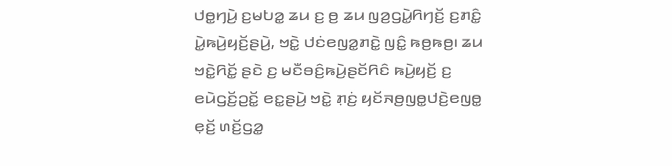ꤓꤥ꤭ꤚꤣꤧ꤬ ꤢ꤬ꤗꤝꤤ꤭ ꤘꤣ ꤢ꤬ ꤥ꤬ ꤘꤣ ꤜꤤ꤬ꤞꤣꤧ꤭ꤖꤚꤢꤩ꤬ ꤢ꤬ꤊꤢꤨ꤭ ꤣꤧ꤭ꤒꤣꤧ꤬ꤟꤢꤩ꤬ꤔꤣꤧ꤬, ꤠꤢꤧ꤭ ꤓꤢꤦꤕꤜꤤ꤭ꤊꤢꤧ꤭ ꤜꤢꤨ꤭ ꤒꤥ꤬ꤒꤥ꤬꤯ ꤘꤣ ꤠꤢꤧ꤭ꤖꤢꤩ꤭ ꤔꤢꤧ ꤢ꤬ ꤗꤢꤪꤋꤢꤨ꤬ꤒꤣꤧ꤬ꤔꤢꤩꤖꤢꤨ ꤒꤣꤧ꤬ꤟꤢꤩ꤬ ꤢ꤬ ꤕꤣꤧꤞꤢꤩ꤬ꤑꤢꤩ꤭ ꤕꤢ꤭ꤔꤣꤧ꤬ ꤠꤢꤧ꤭ ꤊ꤫ꤢꤦ꤬ ꤟꤢꤩꤏꤥ꤬ꤜꤥ꤭ꤓꤢꤧ꤬ꤕꤜꤥ꤭ ꤕ꤫ꤢꤩ꤬ ꤛꤢꤩ꤬ꤞꤤ꤭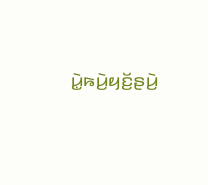ꤣꤧ꤭ꤒꤣꤧ꤬ꤟꤢꤩ꤬ꤔꤣꤧ꤬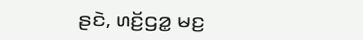ꤔꤢꤧ, ꤛꤢꤩ꤬ꤞꤤ꤭ ꤗꤢ꤬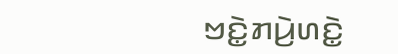ꤠꤢꤧ꤭ꤊꤣꤧ꤬ꤛꤢꤧ꤭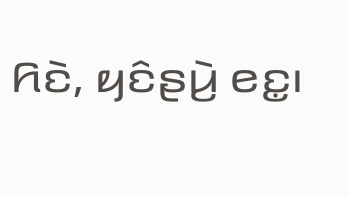ꤖꤢꤧ, ꤟꤢꤨꤔꤣꤧ꤬ ꤕꤢ꤭꤯